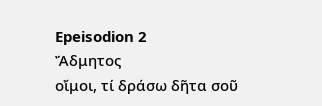Epeisodion 2
Ἄδμητος
οἴμοι, τί δράσω δῆτα σοῦ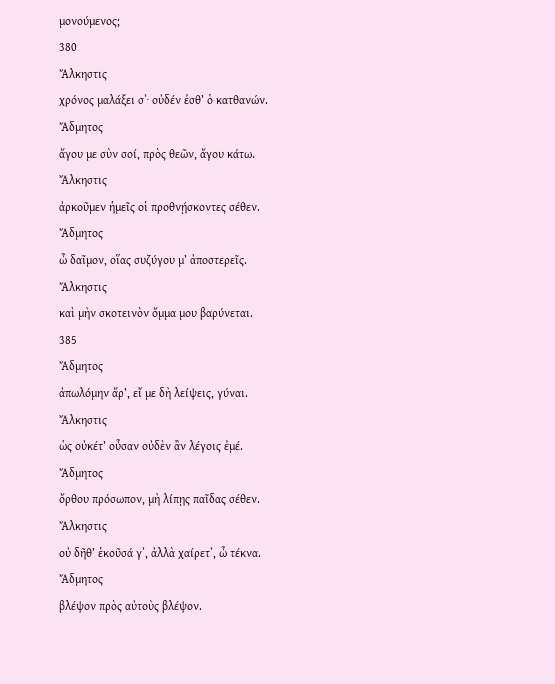μονούμενος;
380
Ἄλκηστις
χρόνος μαλάξει σʼ· οὐδέν ἐσθ’ ὁ κατθανών.
Ἄδμητος
ἄγου με σὺν σοί, πρὸς θεῶν, ἄγου κάτω.
Ἄλκηστις
ἀρκοῦμεν ἡμεῖς οἱ προθνῄσκοντες σέθεν.
Ἄδμητος
ὦ δαῖμον, οἵας συζύγου μ’ ἀποστερεῖς.
Ἄλκηστις
καὶ μὴν σκοτεινὸν ὄμμα μου βαρύνεται.
385
Ἄδμητος
ἀπωλόμην ἄρ’, εἴ με δὴ λείψεις, γύναι.
Ἄλκηστις
ὡς οὐκέτ’ οὖσαν οὐδὲν ἂν λέγοις ἐμέ.
Ἄδμητος
ὄρθου πρόσωπον, μὴ λίπῃς παῖδας σέθεν.
Ἄλκηστις
οὐ δῆθ’ ἑκοῦσά γʼ, ἀλλὰ χαίρετʼ, ὦ τέκνα.
Ἄδμητος
βλέψον πρὸς αὐτοὺς βλέψον.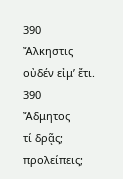390
Ἄλκηστις
οὐδέν εἰμ’ ἔτι.
390
Ἄδμητος
τί δρᾷς; προλείπεις;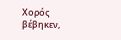Χορός
βέβηκεν,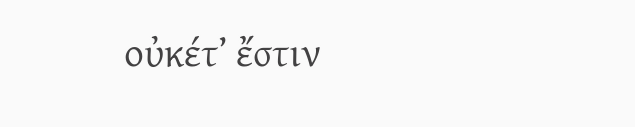οὐκέτ’ ἔστιν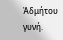Ἀδμήτου γυνή.